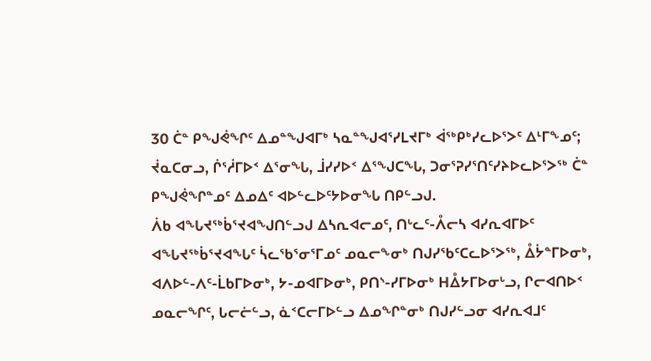30 ᑖᓐ ᑭᖑᕚᖏᑦ ᐃᓄᓐᖑᐊᒥᒃ ᓴᓇᓐᖑᐊᕐᓯᒪᔪᒥᒃ ᐋᖅᑭᒃᓯᓚᐅᕐᐳᑦ ᐃᒻᒥᖕᓄᑦ; ᔫᓇᑕᓂᓗ, ᒌᕐᓲᒥᐅᑉ ᐃᕐᓂᖓ, ᒨᓯᓯᐅᑉ ᐃᕐᖑᑕᖓ, ᑐᓂᕐᕈᓯᕐᑎᑦᓯᔨᐅᓚᐅᕐᐳᖅ ᑖᓐ ᑭᖑᕚᖏᓐᓄᑦ ᐃᓄᐃᑦ ᐊᐅᓪᓚᐅᑦᔭᐅᓂᖓ ᑎᑭᓪᓗᒍ.
ᐲᑲ ᐊᖓᔪᖅᑳᕐᔪᐊᖑᑎᓪᓗᒍ ᐃᓴᕆᐊᓕᓄᑦ, ᑎᒡᓚᑦ-ᐰᓕᓴ ᐊᓯᕆᐊᒥᐅᑦ ᐊᖓᔪᖅᑳᕐᔪᐊᖓᑦ ᓵᓚᖃᕐᓂᕐᒥᓄᑦ ᓄᓇᓕᖕᓂᒃ ᑎᒍᓯᖃᑦᑕᓚᐅᕐᐳᖅ, ᐂᔮᓐᒥᐅᓂᒃ, ᐊᐱᐅᓪ-ᐱᑦ-ᒫᑲᒥᐅᓂᒃ, ᔭ-ᓄᐊᒥᐅᓂᒃ, ᑭᑎᔅ-ᓯᒥᐅᓂᒃ ᕼᐂᔭᒥᐅᓂᒡᓗ, ᒋᓕᐊᑎᐅᑉ ᓄᓇᓕᖏᑦ, ᒐᓕᓖᓪᓗ, ᓈᑉᑕᓕᒥᐅᓪᓗ ᐃᓄᖏᓐᓂᒃ ᑎᒍᓯᓪᓗᓂ ᐊᓯᕆᐊᒧᑦ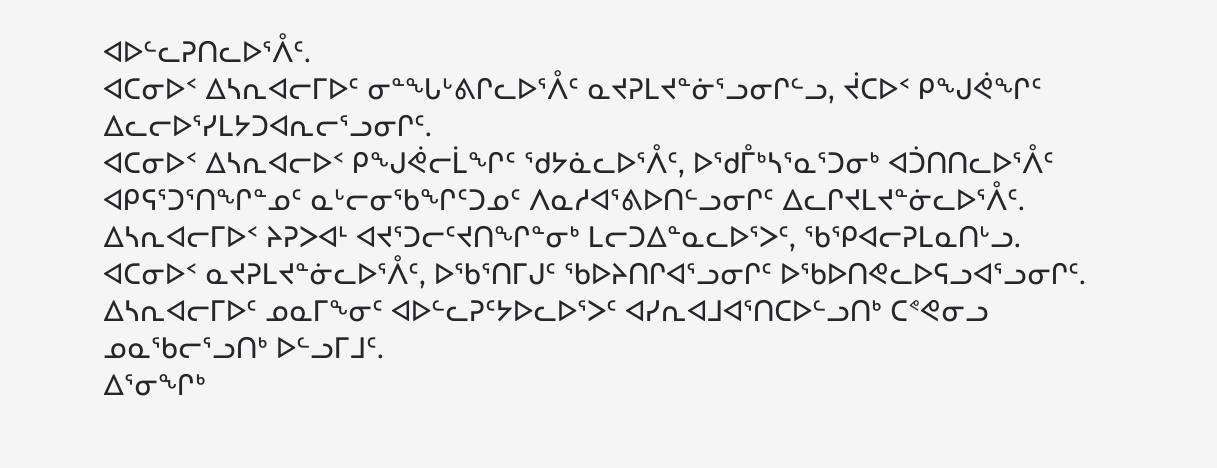ᐊᐅᓪᓚᕈᑎᓚᐅᕐᐰᑦ.
ᐊᑕᓂᐅᑉ ᐃᓴᕆᐊᓕᒥᐅᑦ ᓂᓐᖓᒡᕕᒋᓚᐅᕐᐰᑦ ᓇᔪᕈᒪᔪᓐᓃᕐᓗᓂᒋᓪᓗ, ᔫᑕᐅᑉ ᑭᖑᕚᖏᑦ ᐃᓚᓕᐅᕐᓯᒪᔭᑐᐊᕆᓕᕐᓗᓂᒋᑦ.
ᐊᑕᓂᐅᑉ ᐃᓴᕆᐊᓕᐅᑉ ᑭᖑᕚᓕᒫᖏᑦ ᖁᔭᓈᓚᐅᕐᐰᑦ, ᐅᖁᒤᒃᓴᕐᓇᕐᑐᓂᒃ ᐊᑑᑎᑎᓚᐅᕐᐰᑦ ᐊᑭᕋᕐᑐᕐᑎᖏᓐᓄᑦ ᓇᒡᓕᓂᖃᖏᑦᑐᓄᑦ ᐱᓇᓱᐊᕐᕕᐅᑎᓪᓗᓂᒋᑦ ᐃᓚᒋᔪᒪᔪᓐᓃᓚᐅᕐᐰᑦ.
ᐃᓴᕆᐊᓕᒥᐅᑉ ᔨᕈᐳᐊᒻ ᐊᔪᕐᑐᓕᑦᔪᑎᖏᓐᓂᒃ ᒪᓕᑐᐃᓐᓇᓚᐅᕐᐳᑦ, ᖃᕿᐊᓕᕈᒪᓇᑎᒡᓗ.
ᐊᑕᓂᐅᑉ ᓇᔪᕈᒪᔪᓐᓃᓚᐅᕐᐰᑦ, ᐅᖃᕐᑎᒥᒍᑦ ᖃᐅᔨᑎᒋᐊᕐᓗᓂᒋᑦ ᐅᖃᐅᑎᕙᓚᐅᕋᓗᐊᕐᓗᓂᒋᑦ. ᐃᓴᕆᐊᓕᒥᐅᑦ ᓄᓇᒥᖕᓂᑦ ᐊᐅᓪᓚᕈᑦᔭᐅᓚᐅᕐᐳᑦ ᐊᓯᕆᐊᒧᐊᕐᑎᑕᐅᓪᓗᑎᒃ ᑕᕝᕙᓂᓗ ᓄᓇᖃᓕᕐᓗᑎᒃ ᐅᓪᓗᒥᒧᑦ.
ᐃᕐᓂᖏᒃ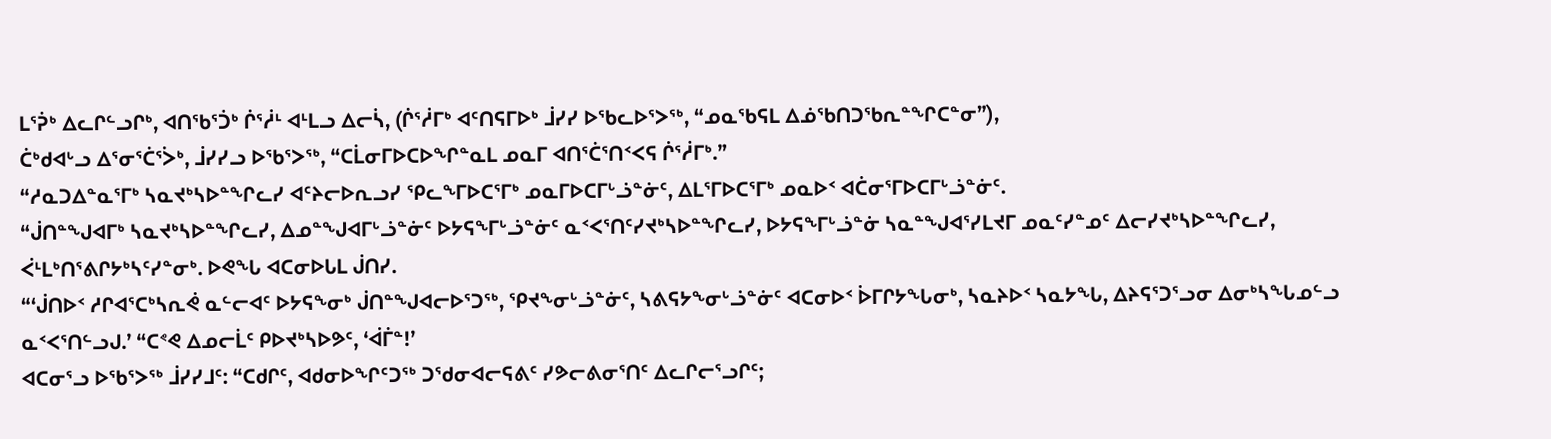ᒪᕐᕉᒃ ᐃᓚᒋᓪᓗᒋᒃ, ᐊᑎᖃᕐᑑᒃ ᒌᕐᓲᒻ ᐊᒻᒪᓗ ᐃᓕᓵ, (ᒌᕐᓲᒥᒃ ᐊᑦᑎᕋᒥᐅᒃ ᒨᓯᓯ ᐅᖃᓚᐅᕐᐳᖅ, “ᓄᓇᖃᕋᒪ ᐃᓅᖃᑎᑐᖃᕆᓐᖏᑕᓐᓂ”),
ᑖᒃᑯᐊᒡᓗ ᐃᕐᓂᕐᑖᕐᐴᒃ, ᒨᓯᓯᓗ ᐅᖃᕐᐳᖅ, “ᑕᒫᓂᒥᐅᑕᐅᖏᓐᓇᒪ ᓄᓇᒥ ᐊᑎᕐᑖᕐᑎᑉᐸᕋ ᒌᕐᓲᒥᒃ.”
“ᓱᓇᑐᐃᓐᓇᕐᒥᒃ ᓴᓇᔪᒃᓴᐅᓐᖏᓚᓯ ᐊᑦᔨᓕᐅᕆᓗᓯ ᕿᓚᖕᒥᐅᑕᕐᒥᒃ ᓄᓇᒥᐅᑕᒥᒡᓘᓐᓃᑦ, ᐃᒪᕐᒥᐅᑕᕐᒥᒃ ᓄᓇᐅᑉ ᐊᑖᓂᕐᒥᐅᑕᒥᒡᓘᓐᓃᑦ.
“ᒎᑎᓐᖑᐊᒥᒃ ᓴᓇᔪᒃᓴᐅᓐᖏᓚᓯ, ᐃᓄᓐᖑᐊᒥᒡᓘᓐᓃᑦ ᐅᔭᕋᖕᒥᒡᓘᓐᓃᑦ ᓇᑉᐸᕐᑎᑦᓯᔪᒃᓴᐅᓐᖏᓚᓯ, ᐅᔭᕋᖕᒥᒡᓘᓐᓃ ᓴᓇᓐᖑᐊᕐᓯᒪᔪᒥ ᓄᓇᑦᓯᓐᓄᑦ ᐃᓕᓯᔪᒃᓴᐅᓐᖏᓚᓯ, ᐹᒻᒪᒃᑎᕐᕕᒋᔭᒃᓴᑦᓯᓐᓂᒃ. ᐅᕙᖓ ᐊᑕᓂᐅᒐᒪ ᒎᑎᓯ.
“‘ᒎᑎᐅᑉ ᓱᒋᐊᕐᑕᒃᓴᕆᕚ ᓇᓪᓕᐊᑦ ᐅᔭᕋᖕᓂᒃ ᒎᑎᓐᖑᐊᓕᐅᕐᑐᖅ, ᕿᔪᖕᓂᒡᓘᓐᓃᑦ, ᓴᕕᕋᔭᖕᓂᒡᓘᓐᓃᑦ ᐊᑕᓂᐅᑉ ᐆᒥᒋᔭᖓᓂᒃ, ᓴᓇᔨᐅᑉ ᓴᓇᔭᖓ, ᐃᔨᕋᕐᑐᕐᓗᓂ ᐃᓂᒃᓴᖓᓄᓪᓗ ᓇᑉᐸᕐᑎᓪᓗᒍ.’ “ᑕᕝᕙ ᐃᓄᓕᒫᑦ ᑭᐅᔪᒃᓴᐅᕗᑦ, ‘ᐋᒦᓐ!’
ᐊᑕᓂᕐᓗ ᐅᖃᕐᐳᖅ ᒨᓯᓯᒧᑦ: “ᑕᑯᒋᑦ, ᐊᑯᓂᐅᖏᑦᑐᖅ ᑐᖁᓂᐊᓕᕋᕕᑦ ᓯᕗᓕᕕᓂᕐᑎᑦ ᐃᓚᒋᓕᕐᓗᒋᑦ;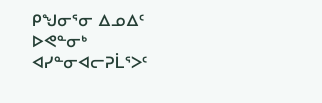ᑭᖑᓂᕐᓂ ᐃᓄᐃᑦ ᐅᕙᓐᓂᒃ ᐊᓯᓐᓂᐊᓕᕈᒫᕐᐳᑦ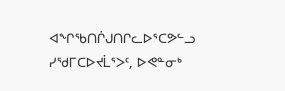ᐊᖏᖃᑎᒌᒍᑎᒋᓚᐅᕐᑕᕗᓪᓗ ᓯᖁᒥᑕᐅᔪᒫᕐᐳᑦ, ᐅᕙᓐᓂᒃ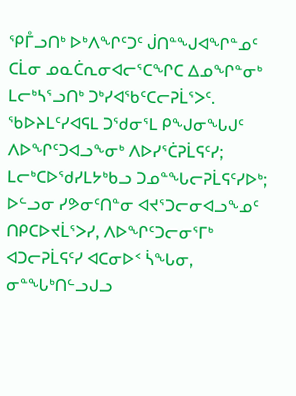ᕿᒤᓗᑎᒃ ᐅᒃᐱᖏᑦᑐᑦ ᒎᑎᓐᖑᐊᖏᓐᓄᑦ ᑕᒫᓂ ᓄᓇᑖᕆᓂᐊᓕᕐᑕᖏᑕ ᐃᓄᖏᓐᓂᒃ ᒪᓕᒃᓴᕐᓗᑎᒃ ᑐᒃᓯᐊᖃᑦᑕᓕᕈᒫᕐᐳᑦ.
ᖃᐅᔨᒪᑦᓯᐊᕋᒪ ᑐᖁᓂᕐᒪ ᑭᖑᓂᖓᒍᑦ ᐱᐅᖏᑦᑐᐊᓗᖕᓂᒃ ᐱᐅᓯᕐᑖᕈᒫᕋᑦᓯ; ᒪᓕᒃᑕᐅᖁᓯᒪᔭᒃᑲᓗ ᑐᓄᓐᖓᓕᕈᒫᕋᑦᓯᐅᒃ; ᐅᓪᓗᓂ ᓯᕗᓂᑦᑎᓐᓂ ᐊᔪᕐᑐᓕᓂᐊᓗᖕᓄᑦ ᑎᑭᑕᐅᔪᒫᕐᐳᓯ, ᐱᐅᖏᑦᑐᓕᓂᕐᒥᒃ ᐊᑐᓕᕈᒫᕋᑦᓯ ᐊᑕᓂᐅᑉ ᓵᖓᓂ, ᓂᓐᖓᒃᑎᓪᓗᒍᓗ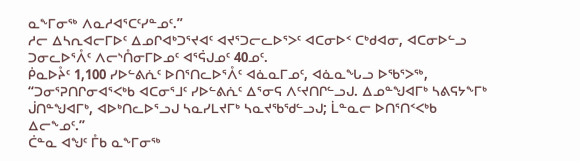ᓇᖕᒥᓂᖅ ᐱᓇᓱᐊᕐᑕᑦᓯᓐᓄᑦ.”
ᓱᓕ ᐃᓴᕆᐊᓕᒥᐅᑦ ᐃᓄᒋᐊᒃᑐᕐᔪᐊᑦ ᐊᔪᕐᑐᓕᓚᐅᕐᐳᑦ ᐊᑕᓂᐅᑉ ᑕᒃᑯᐊᓂ, ᐊᑕᓂᐅᓪᓗ ᑐᓂᓚᐅᕐᐰᑦ ᐱᓕᔅᑍᓂᒥᐅᓄᑦ ᐊᕐᕌᒍᓄᑦ 40ᓄᑦ.
ᑮᓇᐅᔧᑦ 1,100 ᓯᐅᓪᕕᕇᑦ ᐅᑎᕐᑎᓚᐅᕐᐰᑦ ᐊᓈᓇᒥᓄᑦ, ᐊᓈᓇᖓᓗ ᐅᖃᕐᐳᖅ, “ᑐᓂᕐᕈᑎᒋᓂᐊᕐᐸᒃᑲ ᐊᑕᓂᕐᒧᑦ ᓯᐅᓪᕕᕇᑦ ᐃᕐᓂᕋ ᐱᑦᔪᑎᒋᓪᓗᒍ. ᐃᓄᓐᖑᐊᒥᒃ ᓴᕕᕋᔭᖕᒥᒃ ᒎᑎᓐᖑᐊᒥᒃ, ᐊᐅᒃᑎᓚᐅᕐᓗᒍ ᓴᓇᓯᒪᔪᒥᒃ ᓴᓇᔪᖃᖁᓪᓗᒍ; ᒫᓐᓇᓕ ᐅᑎᕐᑎᑉᐸᒃᑲ ᐃᓕᖕᓄᑦ.”
ᑖᓐᓇ ᐊᖑᑦ ᒤᑲ ᓇᖕᒥᓂᖅ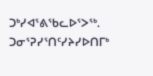ᑐᒃᓯᐊᕐᕕᖃᓚᐅᕐᐳᖅ. ᑐᓂᕐᕈᓯᕐᑎᑦᓯᔨᓯᐅᑎᒥᒃ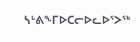ᓴᒡᕕᖕᒥᐅᑕᓕᐅᓚᐅᕐᐳᖅ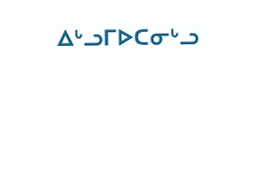ᐃᒡᓗᒥᐅᑕᓂᒡᓗ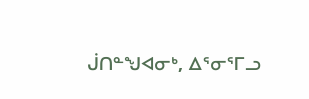ᒎᑎᓐᖑᐊᓂᒃ, ᐃᕐᓂᕐᒥᓗ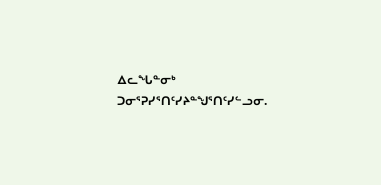ᐃᓚᖓᓐᓂᒃ ᑐᓂᕐᕈᓯᕐᑎᑦᓯᔨᓐᖑᕐᑎᑦᓯᓪᓗᓂ.